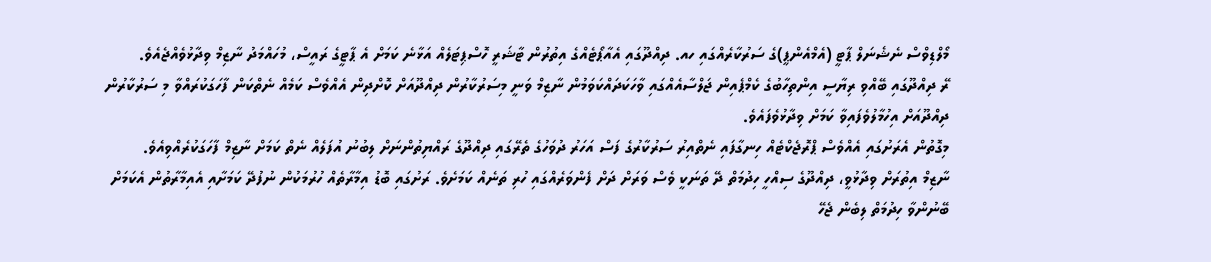މޯލްޑިވްސް ނެޝެނަލް ޕާޓީ (އެމްއެންޕީ)ގެ ސަރުކާރެއްގައި ހއ. ދިއްދޫގައި އެއާޕޯޓެއްގެ އިތުރުން ޓާޝަރީ ހޮސްޕިޓަލެއް އަޅާނެ ކަމަށް އެ ޕާޓީގެ ރައީސް، މުހައްމަދު ނާޒިމް ވިދާޅުވެއްޖެއެވެ.
ރޭ ދިއްދޫގައި ބޭއްވި ރިޔާސީ އިންތިހާބުގެ ކެމްޕެއިން ޖަލްސާއެއްގައި ވާހަކަދައްކަވަމުން ނާޒިމް ވަނީ މިސަރުކާރުން ދިއްދޫއަށް ކޮށްދިން އެއްވެސް ކަމެއް ނެތްކަން ފާހަގަކުރައްވާ މި ސަރުކާރުން ދިއްދޫއަށް އިހުމާލުވެފައިވާ ކަމަށް ވިދާޅުވެފައެވެ.
މިގޮތުން އެރަށުގައި އެއްވެސް ޕްރޮޖެކްޓެއް ހިނގާފައި ނެތްއިރު ސަރުކާރުގެ ފަސް އަހަރު ދުވަހުގެ ތެރޭގައި ދިއްދޫގެ ރައްޔިތުންނަށް ލިބުނު އުފަލެއް ނެތް ކަމަށް ނާޒިމް ފާހަގަކުރެއްވިއެވެ.
ނާޒިމް އިތުރަށް ވިދާޅުވީ، ދިއްދޫގެ ސިއްހީ ހިދުމަތް ދޭ ތަނަކީ ވެސް ވަރަށް ދަށް ފެންވަރެއްގައި ހުރި ތަނެއް ކަމަށެވެ. ރަށުގައި ބޮޑު އިމާރާތެއް ހުރުމަކުން ނުފުދޭ ކަމަށާއި އެއިމާރާތުން އެކަމަށް ބޭނުންވާ ހިދުމަތް ލިބެން ޖެހޭ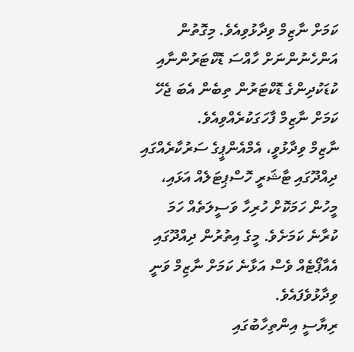ކަމަށް ނާޒިމް ވިދާޅުވިއެވެ. މިގޮތުން އަންހެނުންނަށް ހާއްސަ ޑޮކްޓަރުންނާއި ކުޑަކުދިންގެ ޑޮކްޓަރުން ތިބެން އެބަ ޖެހޭ ކަމަށް ނާޒިމް ފާހަގަކުރެއްވިއެވެ.
ނާޒިމް ވިދާޅުވީ، އެމްއެންޕީގެ ސަރުކާރެއްގައި ދިއްދޫގައި ޓާޝަރީ ހޮސްޕިޓަލެއް އަޅައި، މީހުން ހަމަކޮށް ހުރިހާ ވަސީލަތެއް ހަމަ ކުރާނެ ކަމަށެވެ. މީގެ އިތުރުން ދިއްދޫގައި އެއާޕޯޓެއް ވެސް އަޅާނެ ކަމަށް ނާޒިމް ވަނީ ވިދާޅުވެފައެވެ.
ރިޔާސީ އިންތިހާބުގައި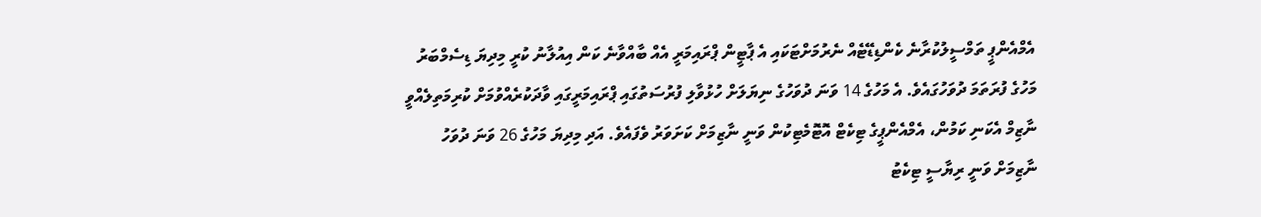އެމްއެންޕީ ތަމްސީލުކުރާނެ ކެންޑިޑޭޓެއް ނެރުމަށްޓަކައި އެ ޕާޓީން ޕްރައިމަރީ އެއް ބާއްވާނެ ކަން އިއުލާނު ކުރީ މިދިޔަ ޑިސެމްބަރު މަހުގެ ފުރަތަމަ ދުވަހުގައެވެ. އެ މަހުގެ 14 ވަނަ ދުވަހުގެ ނިޔަލަށް ހުޅުވާލި ފުރުސަތުގައި ޕްރައިމަރީގައި ވާދަކުރެއްވުމަށް ކުރިމަތިލެއްވީ ނާޒިމް އެކަނި ކަމުން، އެމްއެންޕީގެ ޓިކެޓް އޮޓޮމެޓިކުން ވަނީ ނާޒިމަށް ކަށަވަރު ވެފައެވެ. އަދި މިދިޔަ މަހުގެ 26 ވަނަ ދުވަހު ނާޒިމަށް ވަނީ ރިޔާސީ ޓިކެޓު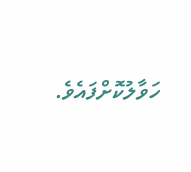ހަވާލުކޮށްފައެވެ.